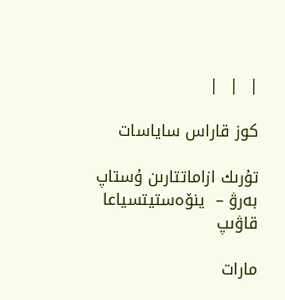|  |  |

كوز قاراس ساياسات

تۇرىك ازاماتتارىن ۇستاپ بەرۋ –  ينۆەستيتسياعا قاۋىپ

مارات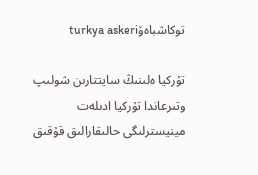توكاشباەۆturkya askeri

تۇركيا ەلىنىڭ سايتتارىن شولىپ وتىرعاندا تۇركيا ادىلەت مينيسترلىگى حالىقارالىق قۇقىق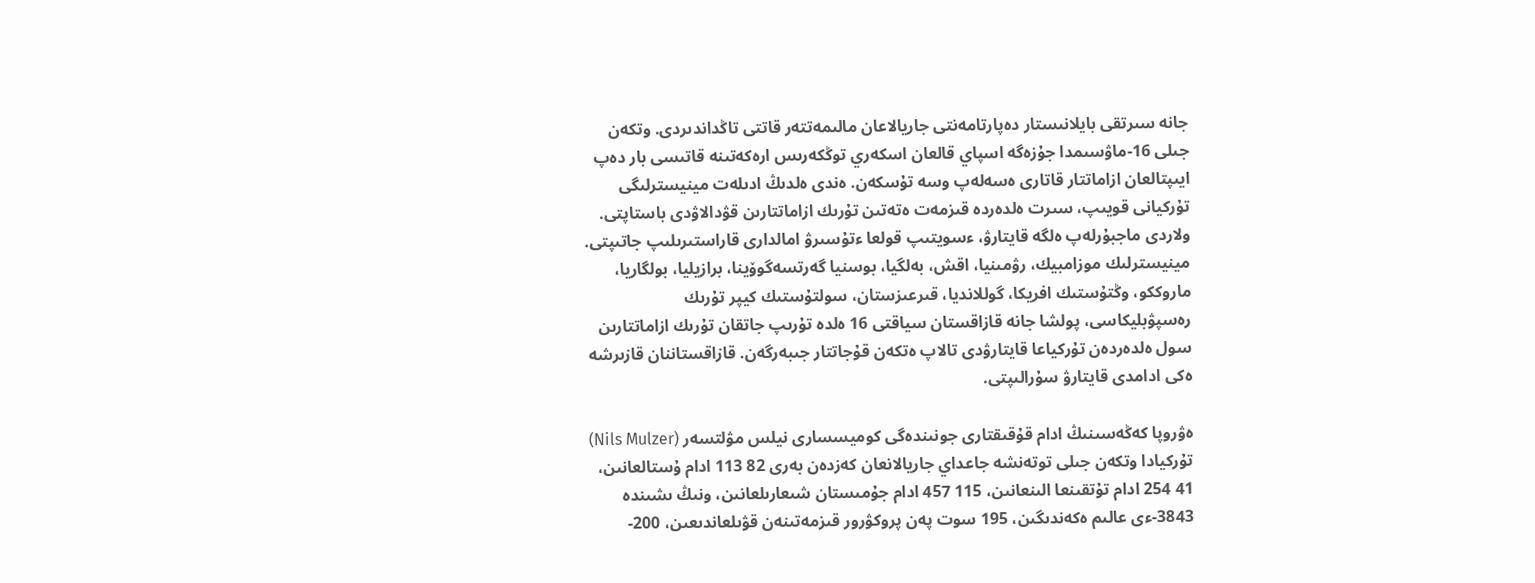جانە سىرتقى بايلانىستار دەپارتامەنتى جاريالاعان مالىمەتتەر قاتتى تاڭداندىردى. وتكەن جىلى 16-ماۋسىمدا جۇزەگە اسپاي قالعان اسكەري توڭكەرىس ارەكەتىنە قاتىسى بار دەپ ايىپتالعان ازاماتتار قاتارى ەسەلەپ وسە تۇسكەن. ەندى ەلدىڭ ادىلەت مينيسترلىگى تۇركيانى قويىپ، سىرت ەلدەردە قىزمەت ەتەتىن تۇرىك ازاماتتارىن قۋدالاۋدى باستاپتى. ولاردى ماجبۇرلەپ ەلگە قايتارۋ، ءسويتىپ قولعا ءتۇسىرۋ امالدارى قاراستىرىلىپ جاتىپتى. مينيسترلىك موزامبيك، رۋمىنيا، اقش، بەلگيا، بوسنيا گەرتسەگوۆينا، برازيليا، بولگاريا، ماروككو، وڭتۇستىك افريكا، گوللانديا، قىرعىزستان، سولتۇستىك كيپر تۇرىك رەسپۋبليكاسى، پولشا جانە قازاقستان سياقتى 16 ەلدە تۇرىپ جاتقان تۇرىك ازاماتتارىن سول ەلدەردەن تۇركياعا قايتارۋدى تالاپ ەتكەن قۇجاتتار جىبەرگەن. قازاقستاننان قازىرشە ەكى ادامدى قايتارۋ سۇرالىپتى.

ەۋروپا كەڭەسىنىڭ ادام قۇقىقتارى جونىندەگى كوميسسارى نيلس مۋلتسەر (Nils Mulzer) تۇركيادا وتكەن جىلى توتەنشە جاعداي جاريالانعان كەزدەن بەرى 82 113 ادام ۇستالعانىن، 41 254 ادام تۇتقىنعا الىنعانىن، 115 457 ادام جۇمىستان شىعارىلعانىن، ونىڭ ىشىندە 3843-ءى عالىم ەكەندىگىن، 195 سوت پەن پروكۋرور قىزمەتىنەن قۋىلعاندىعىن، 200-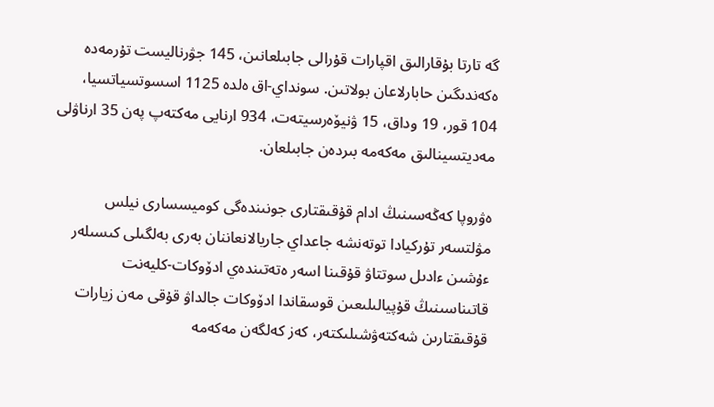گە تارتا بۇقارالىق اقپارات قۇرالى جابىلعانىن، 145 جۋرناليست تۇرمەدە ەكەندىگىن حابارلاعان بولاتىن. سونداي-اق ەلدە 1125 اسسوتسياتسيا، 104 قور، 19 وداق، 15 ۋنيۆەرسيتەت، 934 ارنايى مەكتەپ پەن 35 ارناۋلى مەديتسينالىق مەكەمە بىردەن جابىلعان.

ەۋروپا كەڭەسىنىڭ ادام قۇقىقتارى جونىندەگى كوميسسارى نيلس مۋلتسەر تۇركيادا توتەنشە جاعداي جاريالانعاننان بەرى بەلگىلى كىسىلەر ءۇشىن ءادىل سوتتاۋ قۇقىنا اسەر ەتەتىندەي ادۆوكات-كليەنت قاتىناسىنىڭ قۇپيالىلىعىن قوسقاندا ادۆوكات جالداۋ قۇقى مەن زيارات قۇقىقتارىن شەكتەۋشىلىكتەر، كەز كەلگەن مەكەمە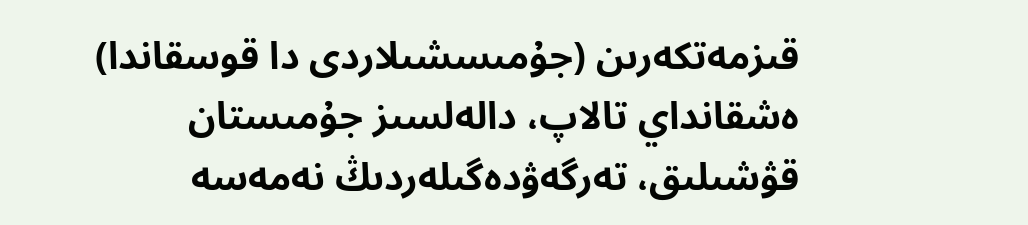قىزمەتكەرىن (جۇمىسشىلاردى دا قوسقاندا) ەشقانداي تالاپ، دالەلسىز جۇمىستان قۋشىلىق، تەرگەۋدەگىلەردىڭ نەمەسە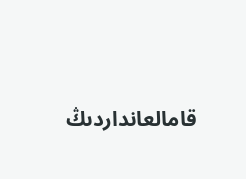قامالعانداردىڭ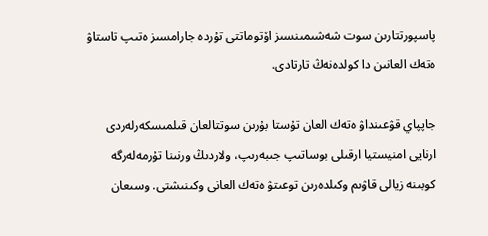پاسپورتتارىن سوت شەشىمىنسىز اۆتوماتتى تۇردە جارامسىز ەتىپ تاستاۋ ەتەك العانىن دا كولدەنەڭ تارتادى.

جاپپاي قۋعىنداۋ ەتەك العان تۇستا بۇرىن سوتتالعان قىلمىسكەرلەردى ارنايى امنيستيا ارقىلى بوساتىپ جىبەرىپ، ولاردىڭ ورنىنا تۇرمەلەرگە كوبىنە زيالى قاۋىم وكىلدەرىن توعىتۋ ەتەك العانى وكىنىشتى. وسىعان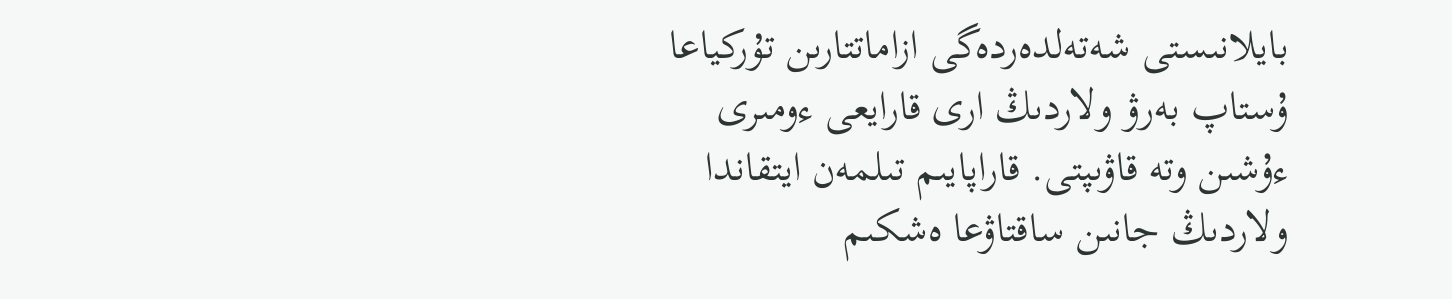بايلانىستى شەتەلدەردەگى ازاماتتارىن تۇركياعا ۇستاپ بەرۋ ولاردىڭ ارى قارايعى ءومىرى ءۇشىن وتە قاۋىپتى. قاراپايىم تىلمەن ايتقاندا ولاردىڭ جانىن ساقتاۋعا ەشكىم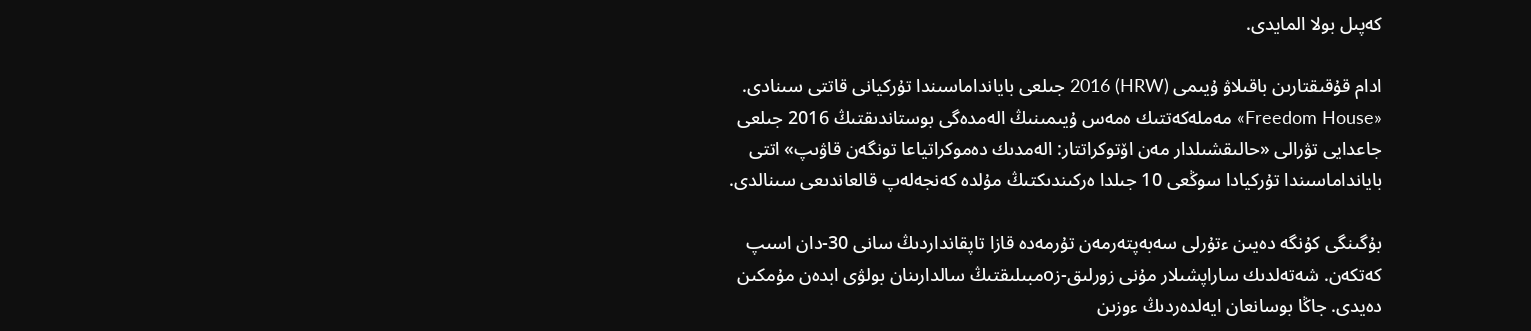كەپىل بولا المايدى.

ادام قۇقىقتارىن باقىلاۋ ۇيىمى (HRW) 2016 جىلعى بايانداماسىندا تۇركيانى قاتتى سىنادى. «Freedom House» مەملەكەتتىك ەمەس ۇيىمىنىڭ الەمدەگى بوستاندىقتىڭ 2016 جىلعى جاعدايى تۋرالى «حالىقشىلدار مەن اۆتوكراتتار: الەمدىك دەموكراتياعا تونگەن قاۋىپ» اتتى بايانداماسىندا تۇركيادا سوڭعى 10 جىلدا ەركىندىكتىڭ مۇلدە كەنجەلەپ قالعاندىعى سىنالدى.

بۇگىنگى كۇنگە دەيىن ءتۇرلى سەبەپتەرمەن تۇرمەدە قازا تاپقانداردىڭ سانى 30-دان اسىپ كەتكەن. شەتەلدىك ساراپشىلار مۇنى زورلىق-زoمبىلىقتىڭ سالدارىنان بولۋى ابدەن مۇمكىن دەيدى. جاڭا بوسانعان ايەلدەردىڭ ءوزىن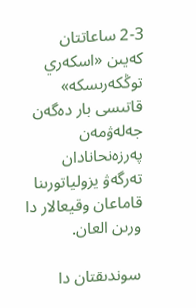2-3 ساعاتتان كەيىن «اسكەري توڭكەرىسكە» قاتىسى بار دەگەن جەلەۋمەن پەرزەنحانادان تەرگەۋ يزولياتورىنا قاماعان وقيعالار دا ورىن العان.

سوندىقتان دا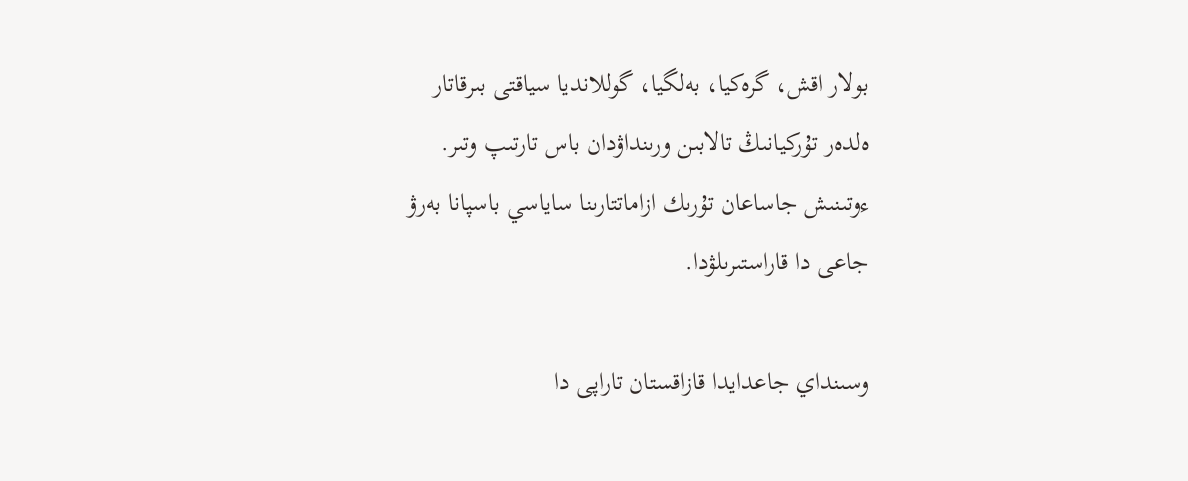بولار اقش، گرەكيا، بەلگيا، گوللانديا سياقتى بىرقاتار ەلدەر تۇركيانىڭ تالابىن ورىنداۋدان باس تارتىپ وتىر. ءوتىنىش جاساعان تۇرىك ازاماتتارىنا ساياسي باسپانا بەرۋ جاعى دا قاراستىرىلۋدا.

وسىنداي جاعدايدا قازاقستان تاراپى دا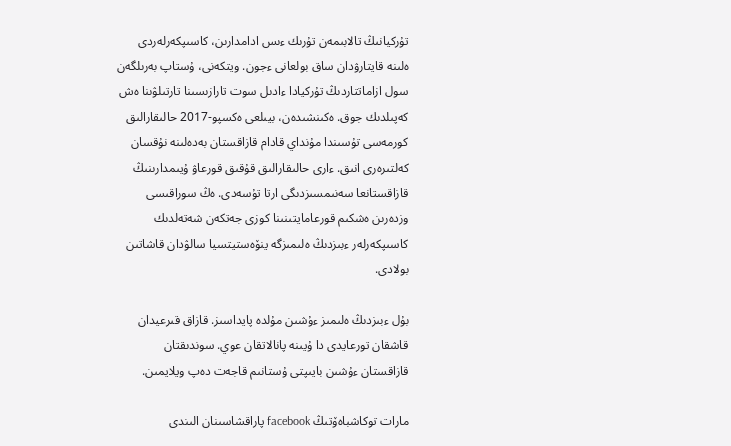تۇركيانىڭ تالابىمەن تۇرىك ءىس ادامدارىن، كاسىپكەرلەردى ەلىنە قايتارۋدان ساق بولعانى ءجون. ويتكەنى، ۇستاپ بەرىلگەن سول ازاماتتاردىڭ تۇركيادا ءادىل سوت تارازىسىنا تارتىلۋىنا ەش كەپىلدىك جوق. ەكىنشىدەن، بيىلعى ەكسپو-2017 حالىقارالىق كورمەسى تۇسىندا مۇنداي قادام قازاقستان بەدەلىنە نۇقسان كەلتىرەرى انىق. ءارى حالىقارالىق قۇقىق قورعاۋ ۇيىمدارىنىڭ قازاقستانعا سەنىمسىزدىگى ارتا تۇسەدى. ەڭ سوراقىسى وزدەرىن ەشكىم قورعامايتىنىنا كوزى جەتكەن شەتەلدىك كاسىپكەرلەر ءبىزدىڭ ەلىمىزگە ينۆەستيتسيا سالۋدان قاشاتىن بولادى.

بۇل ءبىزدىڭ ەلىمىز ءۇشىن مۇلدە پايداسىز. قازاق قىرعيدان قاشقان تورعايدى دا ۇيىنە پانالاتقان عوي. سوندىقتان قازاقستان ءۇشىن بايىپتى ۇستانىم قاجەت دەپ ويلايمىن.

مارات توكاشباەۆتىڭ facebook پاراقشاسىنان الىندى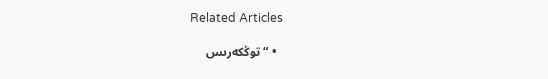Related Articles

  • “توڭكەرىس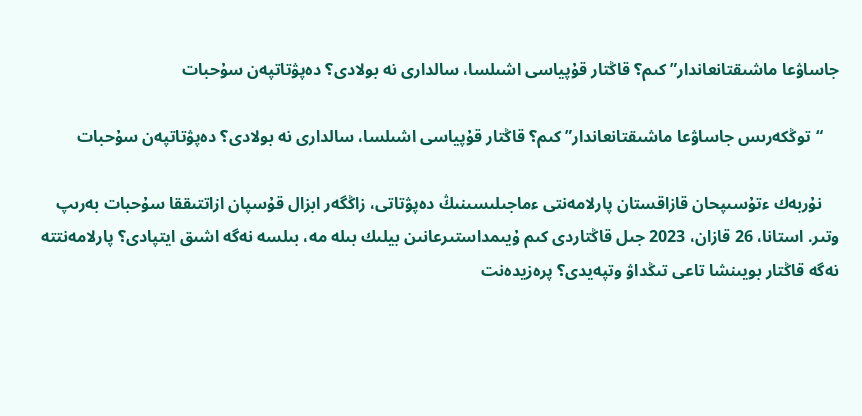جاساۋعا ماشىقتانعاندار” كىم؟ قاڭتار قۇپياسى اشىلسا، سالدارى نە بولادى؟ دەپۋتاتپەن سۇحبات

    “توڭكەرىس جاساۋعا ماشىقتانعاندار” كىم؟ قاڭتار قۇپياسى اشىلسا، سالدارى نە بولادى؟ دەپۋتاتپەن سۇحبات

    نۇربەك ءتۇسىپحان قازاقستان پارلامەنتى ءماجىلىسىنىڭ دەپۋتاتى، زاڭگەر ابزال قۇسپان ازاتتىققا سۇحبات بەرىپ وتىر. استانا، 26 قازان، 2023 جىل قاڭتاردى كىم ۇيىمداستىرعانىن بيلىك بىلە مە، بىلسە نەگە اشىق ايتپادى؟ پارلامەنتتە نەگە قاڭتار بويىنشا تاعى تىڭداۋ وتپەيدى؟ پرەزيدەنت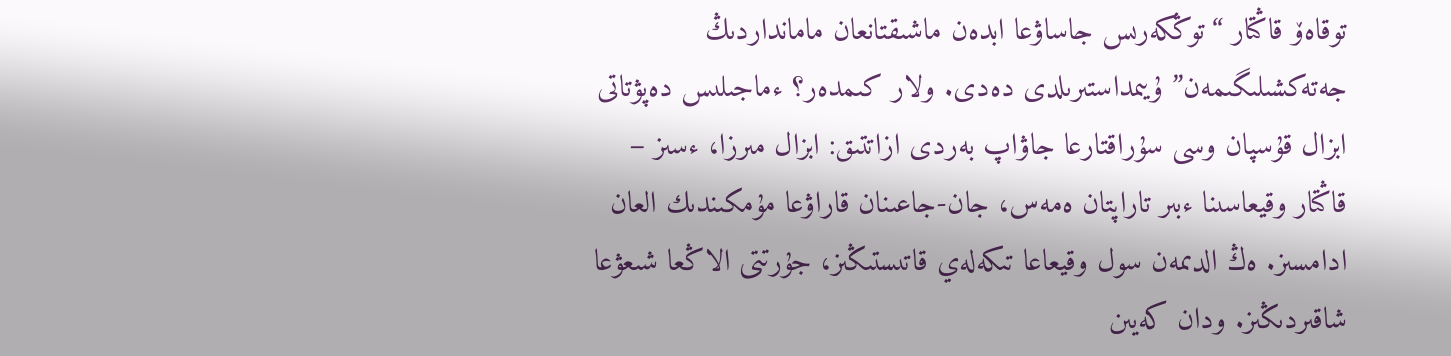توقاەۆ قاڭتار “توڭكەرىس جاساۋعا ابدەن ماشىقتانعان مامانداردىڭ جەتەكشىلىگىمەن” ۇيىمداستىرىلدى دەدى. ولار كىمدەر؟ ءماجىلىس دەپۋتاتى ابزال قۇسپان وسى سۇراقتارعا جاۋاپ بەردى ازاتتىق: ابزال مىرزا، ءسىز – قاڭتار وقيعاسىنا ءبىر تاراپتان ەمەس، جان-جاعىنان قاراۋعا مۇمكىندىك العان ادامسىز. ەڭ الدىمەن سول وقيعاعا تىكەلەي قاتىستىڭىز، جۇرتتى الاڭعا شىعۋعا شاقىردىڭىز. ودان كەيىن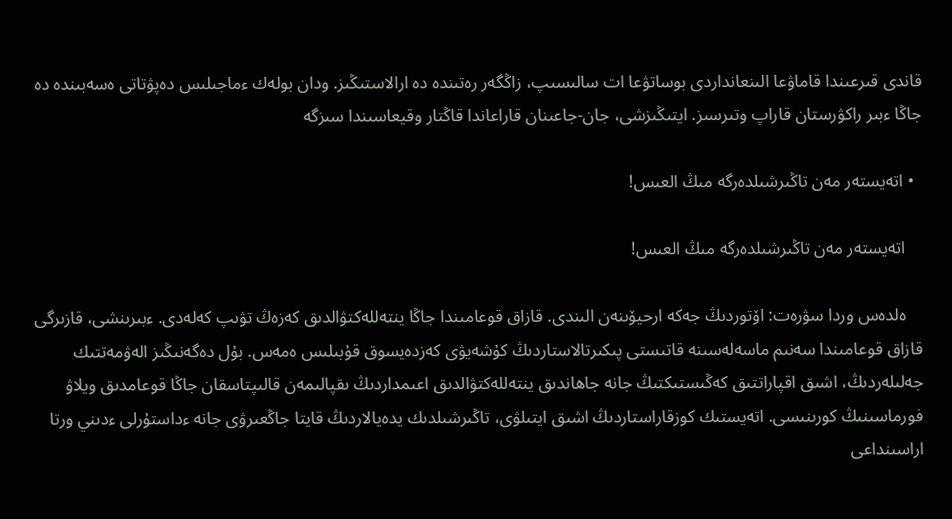قاندى قىرعىندا قاماۋعا الىنعانداردى بوساتۋعا ات سالىسىپ، زاڭگەر رەتىندە دە ارالاستىڭىز. ودان بولەك ءماجىلىس دەپۋتاتى ەسەبىندە دە جاڭا ءبىر راكۋرستان قاراپ وتىرسىز. ايتىڭىزشى، جان-جاعىنان قاراعاندا قاڭتار وقيعاسىندا سىزگە

  • اتەيستەر مەن تاڭىرشىلدەرگە مىڭ العىس!

    اتەيستەر مەن تاڭىرشىلدەرگە مىڭ العىس!

    ەلدەس وردا سۋرەت: اۆتوردىڭ جەكە ارحيۆىنەن الىندى. قازاق قوعامىندا جاڭا ينتەللەكتۋالدىق كەزەڭ تۋىپ كەلەدى. ءبىرىنشى، قازىرگى قازاق قوعامىندا سەنىم ماسەلەسىنە قاتىستى پىكىرتالاستاردىڭ كۇشەيۋى كەزدەيسوق قۇبىلىس ەمەس. بۇل دەگەنىڭىز الەۋمەتتىك جەلىلەردىڭ، اشىق اقپاراتتىق كەڭىستىكتىڭ جانە جاھاندىق ينتەللەكتۋالدىق اعىمداردىڭ ىقپالىمەن قالىپتاسقان جاڭا قوعامدىق ويلاۋ فورماسىنىڭ كورىنىسى. اتەيستىك كوزقاراستاردىڭ اشىق ايتىلۋى، تاڭىرشىلدىك يدەيالاردىڭ قايتا جاڭعىرۋى جانە ءداستۇرلى ءدىني ورتا اراسىنداعى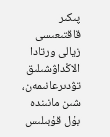پىكىر قاقتىعىسى زيالى ورتادا الاڭداۋشىلىق تۋدىرعانىمەن، شىن مانىندە بۇل قۇبىلىس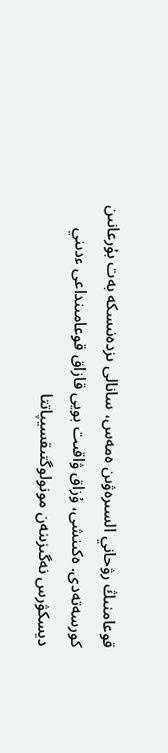قوعامنىڭ رۋحاني السىرەۋىن ەمەس، سانالى ىزدەنىسكە بەت بۇرعانىن كورسەتەدى. ەكىنشى، ۇزاق ۋاقىت بويى قازاق قوعامىنداعى ءدىني ديسكۋرس نەگىزىنەن مونولوگتىقسيپاتتا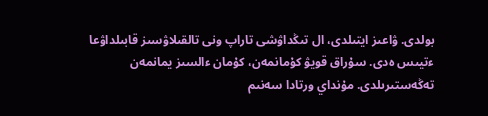بولدى. ۋاعىز ايتىلدى، ال تىڭداۋشى تاراپ ونى تالقىلاۋسىز قابىلداۋعا ءتيىس ەدى. سۇراق قويۋ كۇمانمەن، كۇمان ءالسىز يمانمەن تەڭەستىرىلدى. مۇنداي ورتادا سەنىم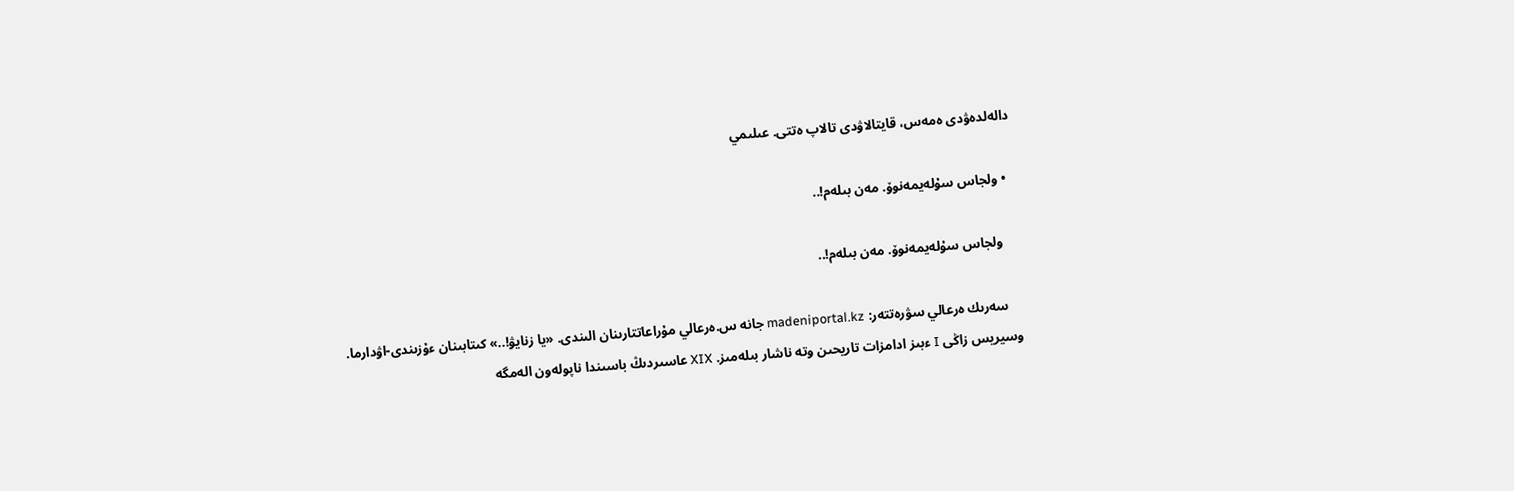دالەلدەۋدى ەمەس، قايتالاۋدى تالاپ ەتتى. عىلىمي

  • ولجاس سۇلەيمەنوۆ. مەن بىلەم!..

    ولجاس سۇلەيمەنوۆ. مەن بىلەم!..

    سەرىك ەرعالي سۋرەتتەر: madeniportal.kz جانە س.ەرعالي مۇراعاتتارىنان الىندى. «يا زنايۋ!..» كىتابىنان ءۇزىندى-اۋدارما. وسيريس زاڭى I ءبىز ادامزات تاريحىن وتە ناشار بىلەمىز. XIX عاسىردىڭ باسىندا ناپولەون الەمگە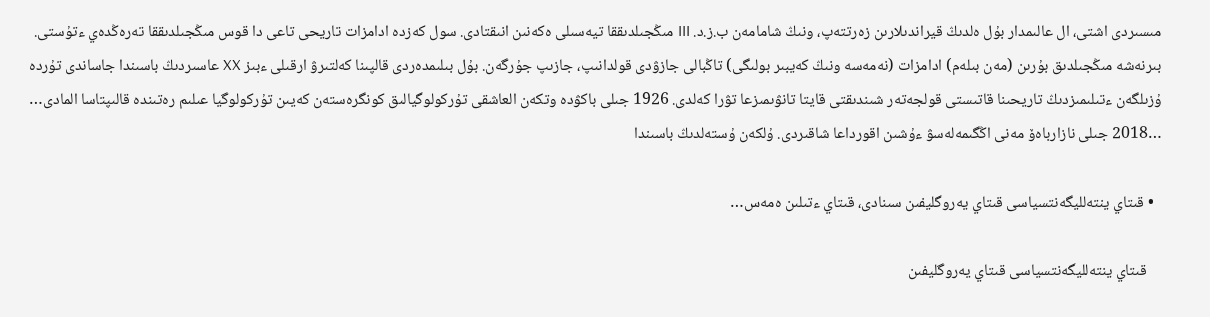مىسىردى اشتى، ال عالىمدار بۇل ەلدىڭ قيراندىلارىن زەرتتەپ، ونىڭ شامامەن ب.ز.د. III مىڭجىلدىققا تيەسىلى ەكەنىن انىقتادى. سول كەزدە ادامزات تاريحى تاعى دا قوس مىڭجىلدىققا تەرەڭدەي ءتۇستى. بىرنەشە مىڭجىلدىق بۇرىن (مەن بىلەم) ادامزات (نەمەسە ونىڭ كەيبىر بولىگى) تاڭبالى جازۋدى قولدانىپ، جازىپ جۇرگەن. بۇل بىلىمدەردى قالپىنا كەلتىرۋ ارقىلى ءبىز XX عاسىردىڭ باسىندا جاساندى تۇردە ۇزىلگەن ءتىلىمىزدىڭ تاريحىنا قاتىستى قولجەتەر شىندىقتى قايتا تانۋىمىزعا تۋرا كەلدى. 1926 جىلى باكۋدە وتكەن العاشقى تۇركولوگيالىق كونگرەستەن كەيىن تۇركولوگيا عىلىم رەتىندە قالىپتاسا المادى… …2018 جىلى نازارباەۆ مەنى اڭگىمەلەسۋ ءۇشىن اقورداعا شاقىردى. ۇلكەن ۇستەلدىڭ باسىندا

  • قىتاي ينتەلليگەنتسياسى قىتاي يەروگليفىن سىنادى، قىتاي ءتىلىن ەمەس…

    قىتاي ينتەلليگەنتسياسى قىتاي يەروگليفىن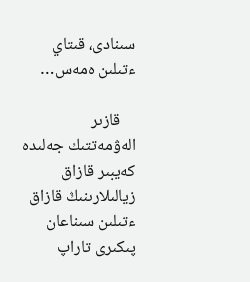سىنادى، قىتاي ءتىلىن ەمەس…

    قازىر الەۋمەتتىك جەلىدە كەيبىر قازاق زيالىلارىنىڭ قازاق ءتىلىن سىناعان پىكىرى تاراپ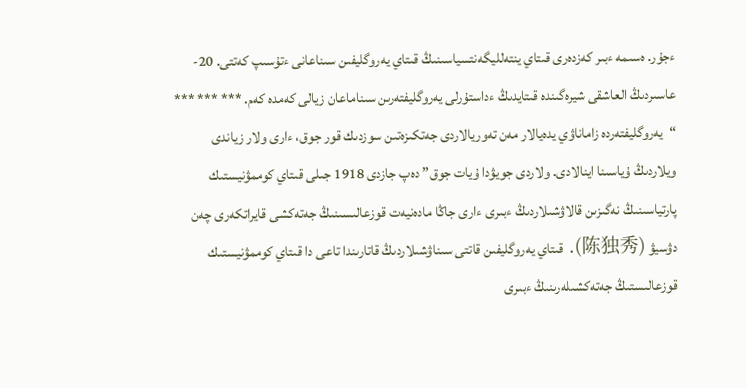ءجۇر. ەسىمە ءبىر كەزدەرى قىتاي ينتەلليگەنتسياسىنىڭ قىتاي يەروگليفىن سىناعانى ءتۇسىپ كەتتى. 20- عاسىردىڭ العاشقى شيرەگىندە قىتايدىڭ ءداستۇرلى يەروگليفتەرىن سىناماعان زيالى كەمدە كەم. *** *** *** “يەروگليفتەردە زاماناۋي يدەيالار مەن تەوريالاردى جەتكىزەتىن سوزدىك قور جوق، ءارى ولار زياندى ويلاردىڭ ۇياسىنا اينالادى. ولاردى جويۋدا ۇيات جوق” دەپ جازدى 1918 جىلى قىتاي كوممۋنيستىك پارتياسىنىڭ نەگىزىن قالاۋشىلاردىڭ ءبىرى ءارى جاڭا مادەنيەت قوزعالىسىنىڭ جەتەكشى قايراتكەرى چەن دۋسيۋ (陈独秀). قىتاي يەروگليفىن قاتتى سىناۋشىلاردىڭ قاتارىندا تاعى دا قىتاي كوممۋنيستىك قوزعالىستىڭ جەتەكشىلەرىنىڭ ءبىرى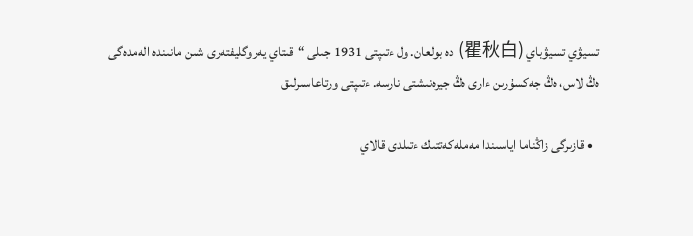تسيۋي تسيۋباي (瞿秋白) دە بولعان. ول ءتىپتى 1931 جىلى “قىتاي يەروگليفتەرى شىن مانىندە الەمدەگى ەڭ لاس، ەڭ جەكسۇرىن ءارى ەڭ جيرەنىشتى نارسە. ءتىپتى ورتاعاسىرلىق

  • قازىرگى زاڭناما اياسىندا مەملەكەتتىك ءتىلدى قالاي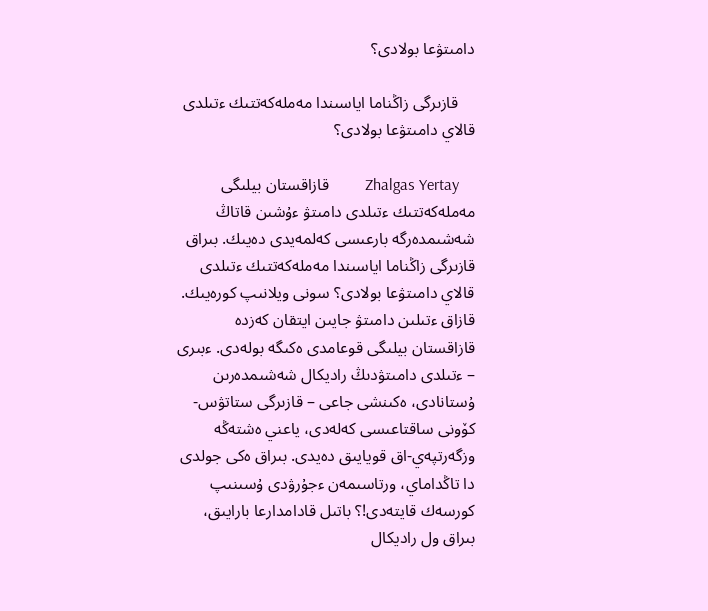دامىتۋعا بولادى؟

    قازىرگى زاڭناما اياسىندا مەملەكەتتىك ءتىلدى قالاي دامىتۋعا بولادى؟

    Zhalgas Yertay         قازاقستان بيلىگى مەملەكەتتىك ءتىلدى دامىتۋ ءۇشىن قاتاڭ شەشىمدەرگە بارعىسى كەلمەيدى دەيىك. بىراق قازىرگى زاڭناما اياسىندا مەملەكەتتىك ءتىلدى قالاي دامىتۋعا بولادى؟ سونى ويلانىپ كورەيىك. قازاق ءتىلىن دامىتۋ جايىن ايتقان كەزدە قازاقستان بيلىگى قوعامدى ەكىگە بولەدى. ءبىرى – ءتىلدى دامىتۋدىڭ راديكال شەشىمدەرىن ۇستانادى، ەكىنشى جاعى – قازىرگى ستاتۋس-كۆونى ساقتاعىسى كەلەدى، ياعني ەشتەڭە وزگەرتپەي-اق قويايىق دەيدى. بىراق ەكى جولدى دا تاڭداماي، ورتاسىمەن ءجۇرۋدى ۇسىنىپ كورسەك قايتەدى!؟ باتىل قادامدارعا بارايىق، بىراق ول راديكال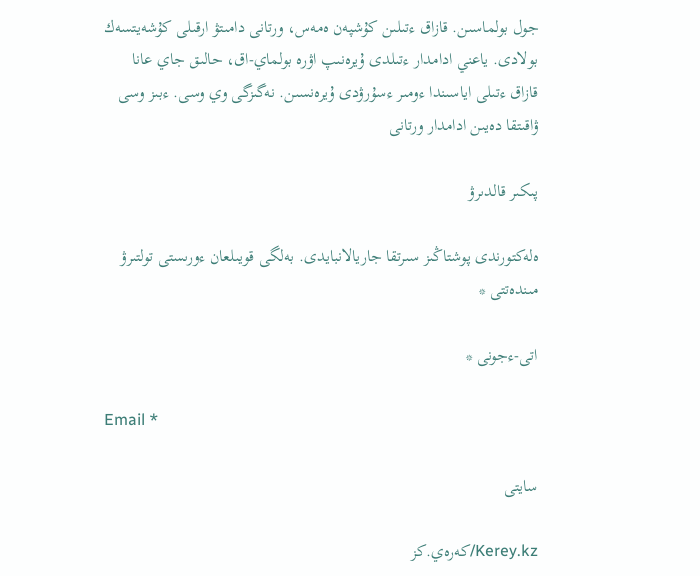جول بولماسىن. قازاق ءتىلىن كۇشپەن ەمەس، ورتانى دامىتۋ ارقىلى كۇشەيتسەك بولادى. ياعني ادامدار ءتىلدى ۇيرەنىپ اۋرە بولماي-اق، حالىق جاي عانا قازاق ءتىلى اياسىندا ءومىر ءسۇرۋدى ۇيرەنسىن. نەگىزگى وي وسى. ءبىز وسى ۋاقىتقا دەيىن ادامدار ورتانى

پىكىر قالدىرۋ

ەلەكتورندى پوشتاڭىز سىرتقا جاريالانبايدى. بەلگى قويىلعان ءورىستى تولتىرۋ مىندەتتى *

اتى-ءجونى *

Email *

سايتى

Kerey.kz/كەرەي.كز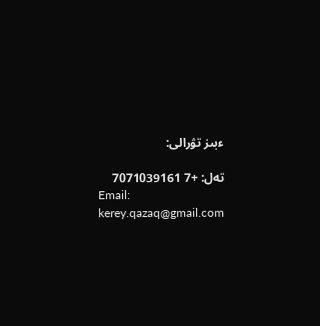ءبىز تۋرالى:

تەل: +7 7071039161
Email: kerey.qazaq@gmail.com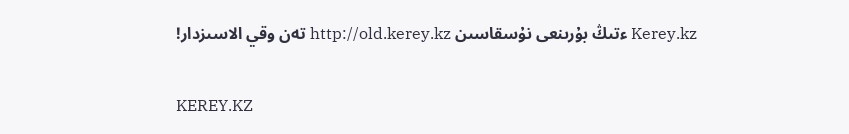Kerey.kz ءتىڭ بۇرىنعى نۇسقاسىن http://old.kerey.kz تەن وقي الاسىزدار!

KEREY.KZ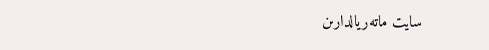سايت ماتەريالدارىن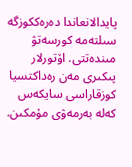پايدالانعاندا دەرەككوزگە سىلتەمە كورسەتۋ مىندەتتى. اۆتورلار پىكىرى مەن رەداكتسيا كوزقاراسى سايكەس كەلە بەرمەۋى مۇمكىن.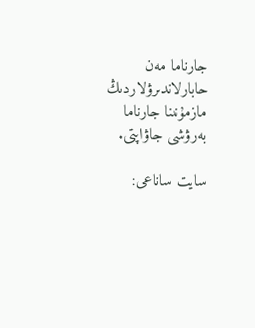جارناما مەن حابارلاندىرۋلاردىڭ مازمۇنىنا جارناما بەرۋشى جاۋاپتى.

سايت ساناعى: